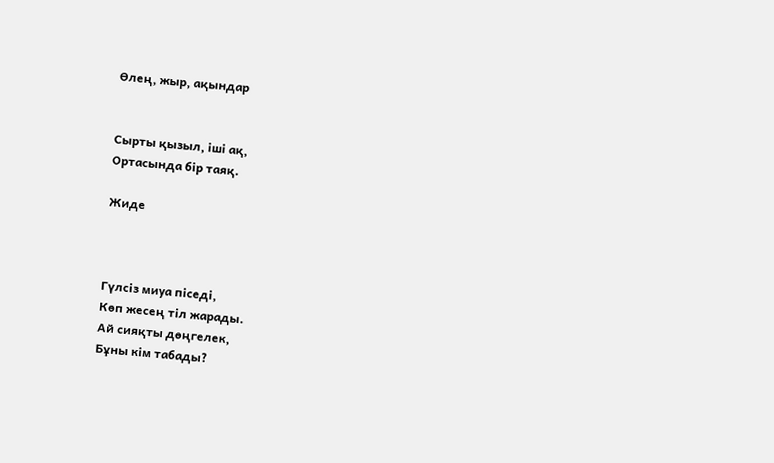Өлең, жыр, ақындар


Сырты қызыл, іші ақ,
Ортасында бір таяқ.

Жиде



Гүлсіз миуа піседі,
Көп жесең тіл жарады.
Ай сияқты дөңгелек,
Бұны кім табады?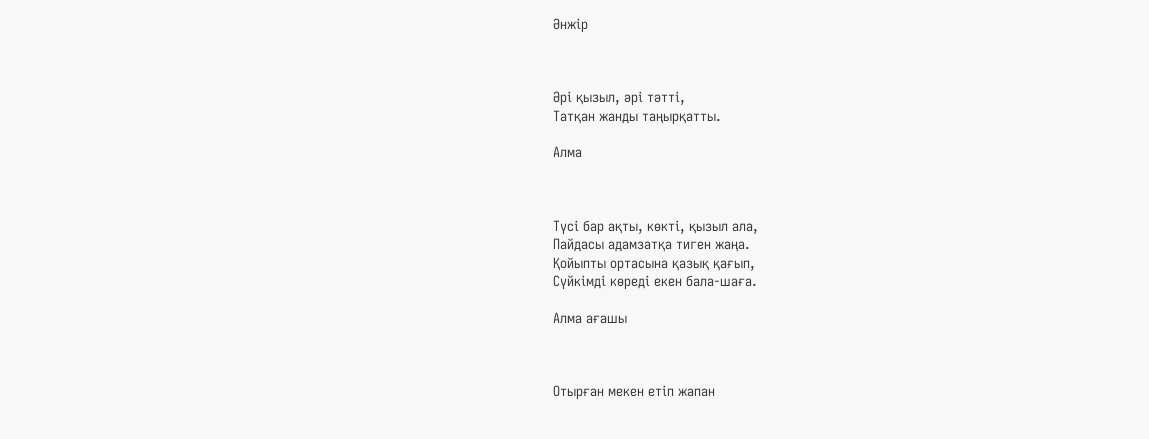Әнжір



Әрі қызыл, әрі тәтті,
Татқан жанды таңырқатты.

Алма



Түсі бар ақты, көкті, қызыл ала,
Пайдасы адамзатқа тиген жаңа.
Қойыпты ортасына қазық қағып,
Сүйкімді көреді екен бала-шаға.

Алма ағашы



Отырған мекен етіп жапан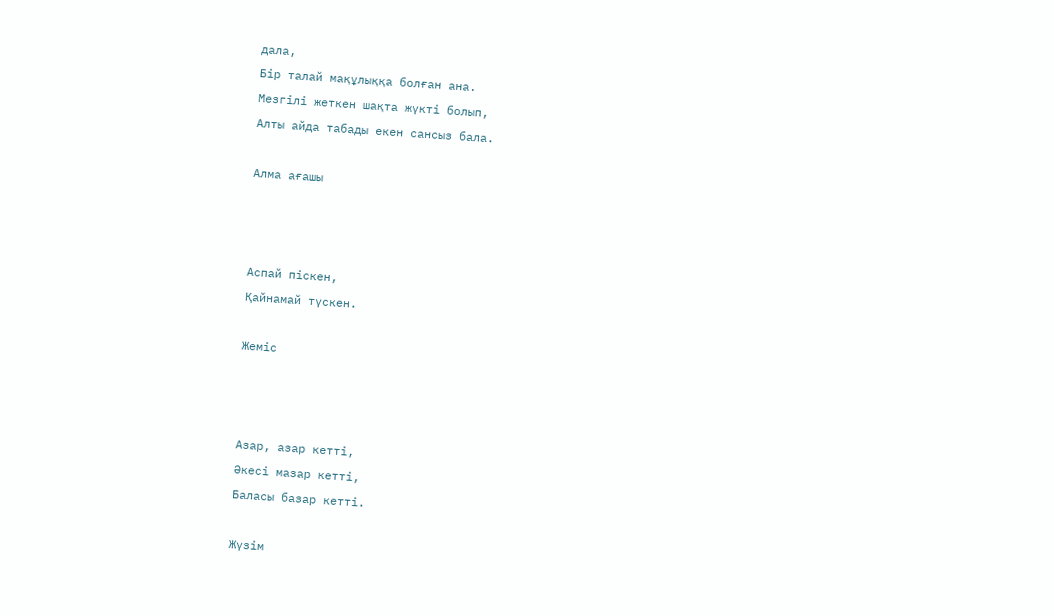дала,
Бір талай мақұлыққа болған ана.
Мезгілі жеткен шақта жүкті болып,
Алты айда табады екен сансыз бала.

Алма ағашы



Аспай піскен,
Қайнамай түскен.

Жеміс



Азар, азар кетті,
Әкесі мазар кетті,
Баласы базар кетті.

Жүзім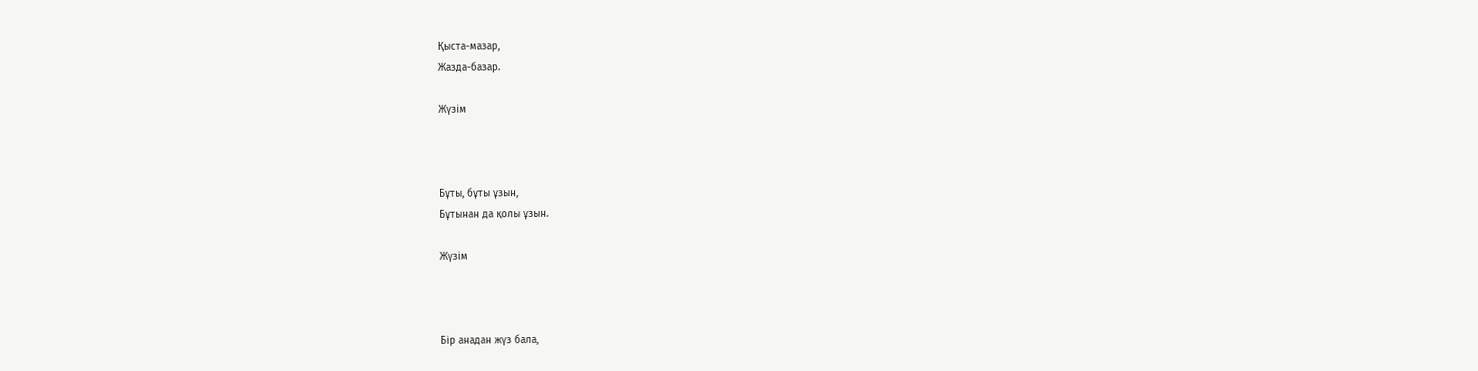Қыста-мазар,
Жазда-базар.

Жүзім



Бұты, бұты ұзын,
Бұтынан да қолы ұзын.

Жүзім



Бір анадан жүз бала,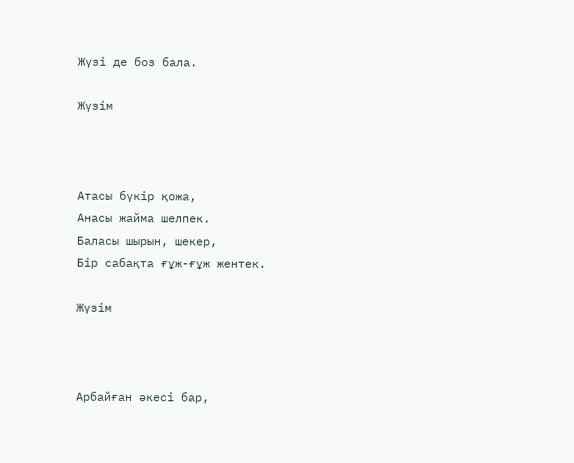Жүзі де боз бала.

Жүзім



Атасы бүкір қожа,
Анасы жайма шелпек.
Баласы шырын, шекер,
Бір сабақта ғұж-ғұж жентек.

Жүзім



Арбайған әкесі бар,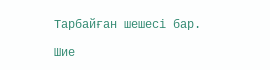Тарбайған шешесі бар.

Шие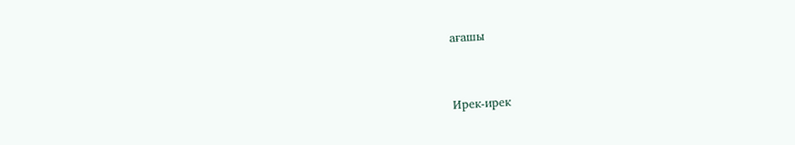ағашы



Ирек-ирек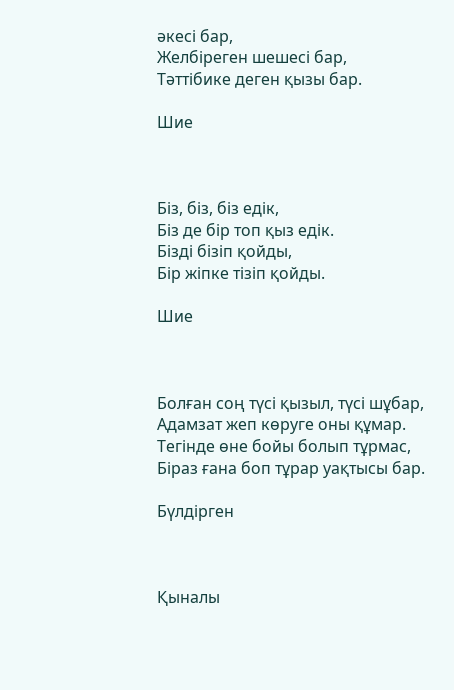әкесі бар,
Желбіреген шешесі бар,
Тәттібике деген қызы бар.

Шие



Біз, біз, біз едік,
Біз де бір топ қыз едік.
Бізді бізіп қойды,
Бір жіпке тізіп қойды.

Шие



Болған соң түсі қызыл, түсі шұбар,
Адамзат жеп көруге оны құмар.
Тегінде өне бойы болып тұрмас,
Біраз ғана боп тұрар уақтысы бар.

Бүлдірген



Қыналы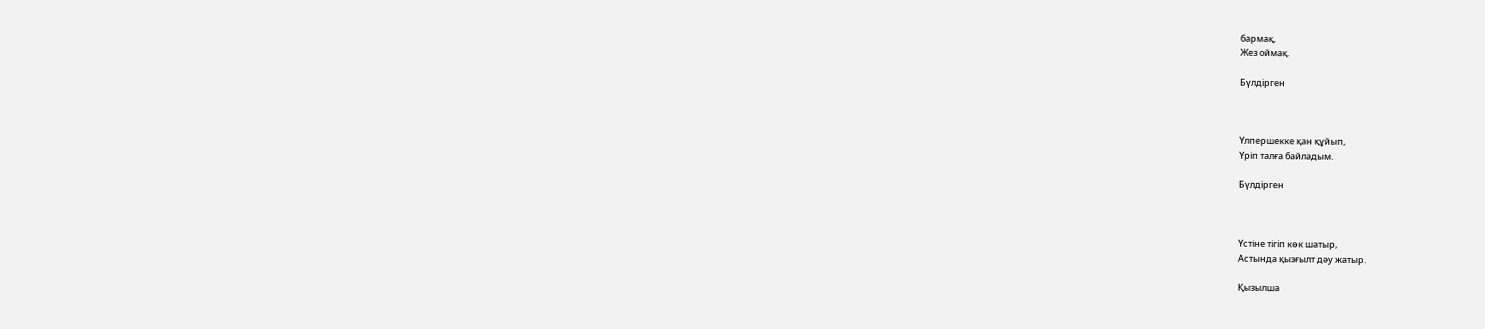бармақ,
Жез оймақ.

Бүлдірген



Үлпершекке қан құйып,
Үріп талға байладым.

Бүлдірген



Үстіне тігіп көк шатыр,
Астында қызғылт дәу жатыр.

Қызылша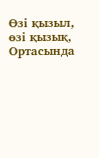Өзі қызыл, өзі қызық,
Ортасында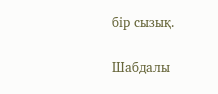бір сызық.

Шабдалы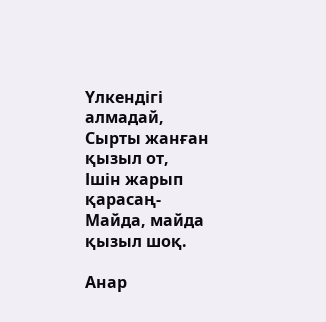Үлкендігі алмадай,
Сырты жанған қызыл от,
Ішін жарып қарасаң-
Майда, майда қызыл шоқ.

Анар